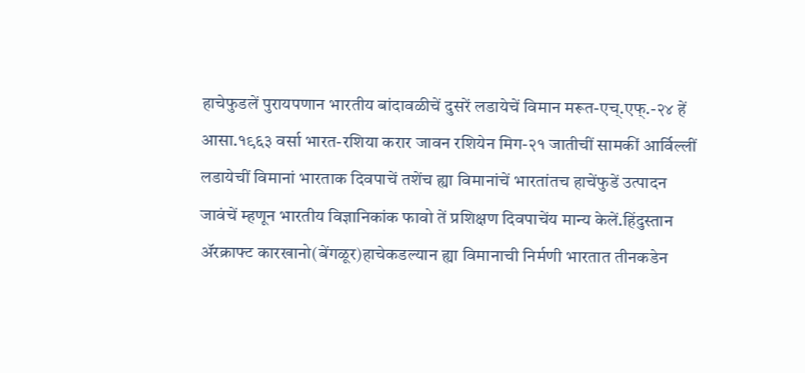हाचेफुडलें पुरायपणान भारतीय बांदावळीचें दुसरें लडायेचें विमान मरूत-एच्.एफ्.-२४ हें आसा.१९६३ वर्सा भारत-रशिया करार जावन रशियेन मिग-२१ जातीचीं सामकीं आर्विल्लीं लडायेचीं विमानां भारताक दिवपाचें तशेंच ह्या विमानांचें भारतांतच हाचेंफुडें उत्पादन जावंचें म्हणून भारतीय विज्ञानिकांक फावो तें प्रशिक्षण दिवपाचेंय मान्य केलें.हिंदुस्तान ॲरक्राफ्ट कारखानो(बेंगळूर)हाचेकडल्यान ह्या विमानाची निर्मणी भारतात तीनकडेन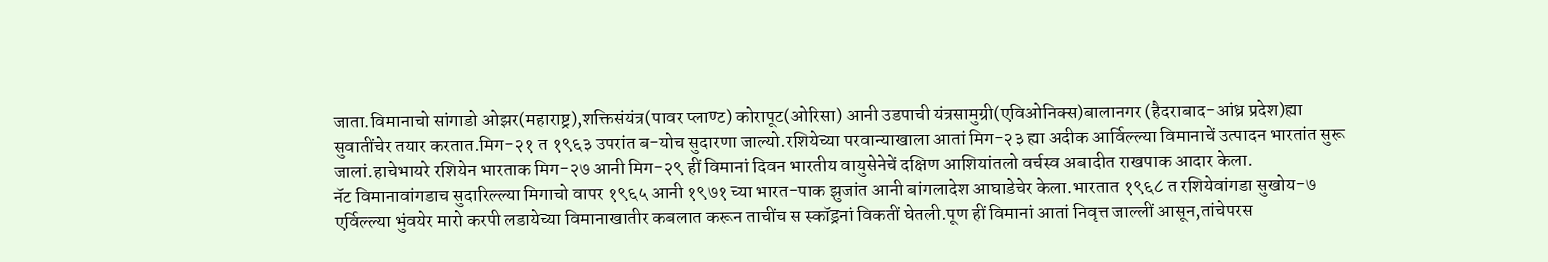जाता.विमानाचो सांगाडो ओझर(महाराष्ट्र),शक्तिसंयंत्र(पावर प्लाण्ट) कोरापूट(ओरिसा) आनी उडपाची यंत्रसामुग्री(एविओनिक्स)बालानगर (हैदराबाद-आंध्र प्रदेश)ह्या सुवातींचेर तयार करतात.मिग-२१ त १९६३ उपरांत ब-योच सुदारणा जाल्यो.रशियेच्या परवान्याखाला आतां मिग-२३ ह्या अदीक आर्विल्ल्या विमानाचें उत्पादन भारतांत सुरू जालां.हाचेभायरे रशियेन भारताक मिग-२७ आनी मिग-२९ हीं विमानां दिवन भारतीय वायुसेनेचें दक्षिण आशियांतलो वर्चस्व अबादीत राखपाक आदार केला.
नॅट विमानावांगडाच सुदारिल्ल्या मिगाचो वापर १९६५ आनी १९७१ च्या भारत-पाक झुजांत आनी बांगलादेश आघाडेचेर केला.भारतात १९६८ त रशियेवांगडा सुखोय-७ एर्विल्ल्या भुंवयेर मारो करपी लडायेच्या विमानाखातीर कबलात करून ताचींच स स्कॉड्रनां विकतीं घेतली.पूण हीं विमानां आतां निवृत्त जाल्लीं आसून,तांचेपरस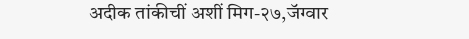अदीक तांकीचीं अशीं मिग-२७,जॅग्वार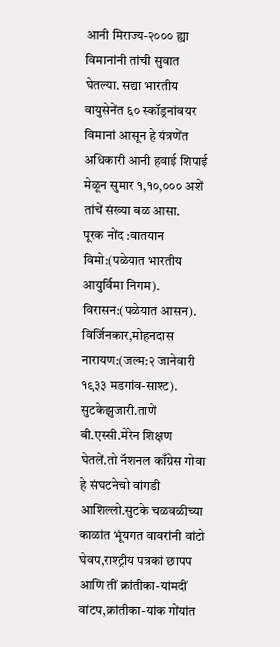आनी मिराज्य-२००० ह्या विमानांनी तांची सुवात घेतल्या. सद्या भारतीय वायुसेनेंत ६० स्कॉड्रनांवयर विमानां आसून हे यंत्रणेंत अधिकारी आनी हवाई शिपाई मेळून सुमार १,१०,००० अशें तांचें संख्या बळ आसा.
पूरक नोंद :वातयान
विमो:(पळेयात भारतीय आयुर्विमा निगम).
विरासन:(पळेयात आसन).
विर्जिनकार,मोहनदास नारायण:(जल्म:२ जानेवारी १९३३ मडगांव-साश्ट).
सुटकेझुजारी.ताणें बी.एस्सी.मेरेन शिक्षण घेतलें.तो नॅशनल काँग्रेस गोवा हे संघटनेचो वांगडी आशिल्लो.सुटके चळवळीच्या काळांत भूंयगत वावरांनी वांटो घेवप,राश्ट्रीय पत्रकां छापप आणि तीं क्रांतीका-यांमदीं वांटप,क्रांतीका-यांक गोंयांत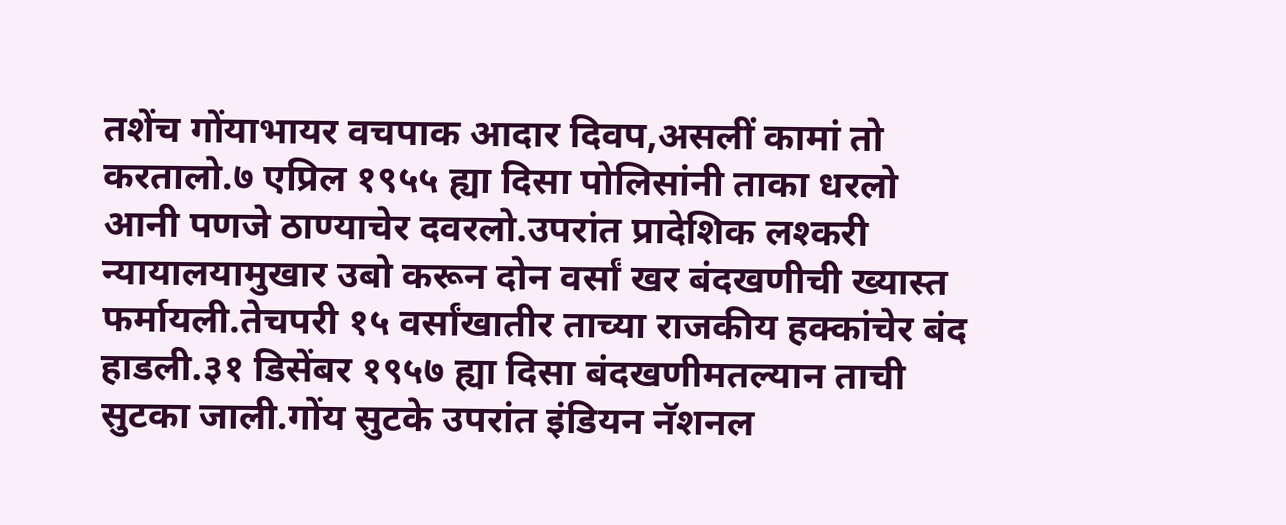तशेंच गोंयाभायर वचपाक आदार दिवप,असलीं कामां तो करतालो.७ एप्रिल १९५५ ह्या दिसा पोलिसांनी ताका धरलो आनी पणजे ठाण्याचेर दवरलो.उपरांत प्रादेशिक लश्करी न्यायालयामुखार उबो करून दोन वर्सां खर बंदखणीची ख्यास्त फर्मायली.तेचपरी १५ वर्सांखातीर ताच्या राजकीय हक्कांचेर बंद हाडली.३१ डिसेंबर १९५७ ह्या दिसा बंदखणीमतल्यान ताची सुटका जाली.गोंय सुटके उपरांत इंडियन नॅशनल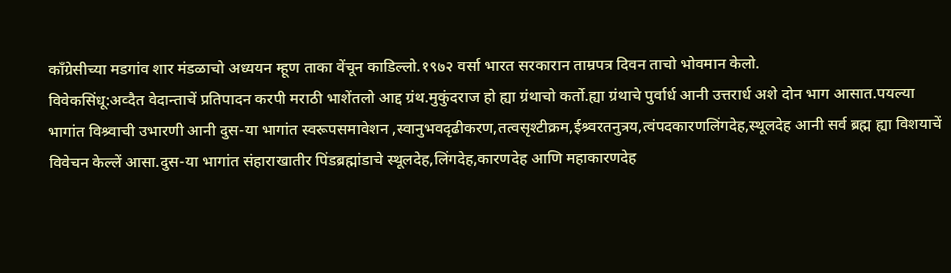काँग्रेसीच्या मडगांव शार मंडळाचो अध्ययन म्हूण ताका वेंचून काडिल्लो.१९७२ वर्सा भारत सरकारान ताम्रपत्र दिवन ताचो भोवमान केलो.
विवेकसिंधू:अव्दैत वेदान्ताचें प्रतिपादन करपी मराठी भाशेंतलो आद्द ग्रंथ.मुकुंदराज हो ह्या ग्रंथाचो कर्तो.ह्या ग्रंथाचे पुर्वार्ध आनी उत्तरार्ध अशे दोन भाग आसात.पयल्या भागांत विश्र्वाची उभारणी आनी दुस-या भागांत स्वरूपसमावेशन ,स्वानुभवदृढीकरण,तत्वसृश्टीक्रम,ईश्र्वरतनुत्रय,त्वंपदकारणलिंगदेह,स्थूलदेह आनी सर्व ब्रह्म ह्या विशयाचें विवेचन केल्लें आसा.दुस-या भागांत संहाराखातीर पिंडब्रह्मांडाचे स्थूलदेह,लिंगदेह,कारणदेह आणि महाकारणदेह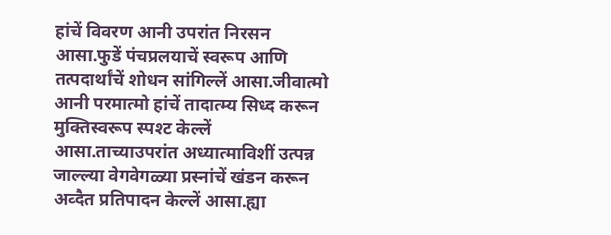हांचें विवरण आनी उपरांत निरसन आसा.फुडें पंचप्रलयाचें स्वरूप आणि तत्पदार्थांचें शोधन सांगिल्लें आसा.जीवात्मो आनी परमात्मो हांचें तादात्म्य सिध्द करून मुक्तिस्वरूप स्पश्ट केल्लें आसा.ताच्याउपरांत अध्यात्माविशीं उत्पन्न जाल्ल्या वेगवेगळ्या प्रस्नांचें खंडन करून अव्दैत प्रतिपादन केल्लें आसा.ह्या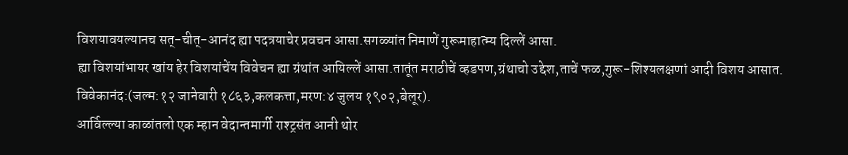विशयावयल्यानच सत्-चीत्-आनंद ह्या पदत्रयाचेर प्रवचन आसा.सगळ्यांत निमाणें गुरूमाहात्म्य दिल्लें आसा.
ह्या विशयांभायर खांय हेर विशयांचेंय विवेचन ह्या ग्रंथांत आयिल्लें आसा.तातूंत मराठीचें व्हडपण,ग्रंथाचो उद्देश,ताचें फळ,गुरू-शिश्यलक्षणां आदी विशय आसात.
विवेकानंद:(जल्म:१२ जानेवारी १८६३,कलकत्ता,मरण:४ जुलय १९०२,बेलूर).
आर्विल्ल्या काळांतलो एक म्हान वेदान्तमार्गी राश्ट्रसंत आनी थोर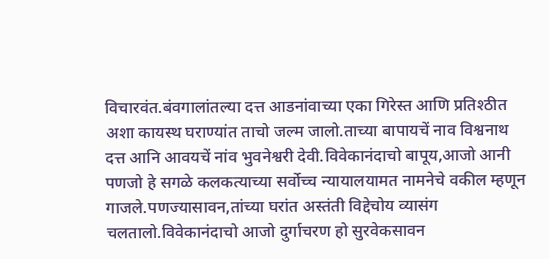विचारवंत.बंवगालांतल्या दत्त आडनांवाच्या एका गिरेस्त आणि प्रतिश्ठीत अशा कायस्थ घराण्यांत ताचो जल्म जालो.ताच्या बापायचें नाव विश्वनाथ दत्त आनि आवयचें नांव भुवनेश्वरी देवी.विवेकानंदाचो बापूय,आजो आनी पणजो हे सगळे कलकत्याच्या सर्वोच्च न्यायालयामत नामनेचे वकील म्हणून गाजले.पणज्यासावन,तांच्या घरांत अस्तंती विद्देचोय व्यासंग चलतालो.विवेकानंदाचो आजो दुर्गाचरण हो सुरवेकसावन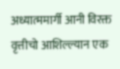अध्यात्ममार्गी आनी विरक्त वृत्तीचो आशिल्ल्यान एक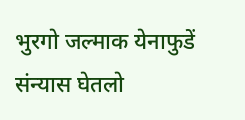भुरगो जल्माक येनाफुडें संन्यास घेतलो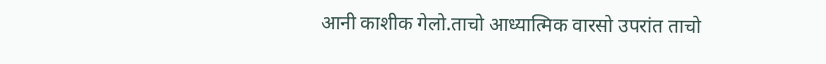आनी काशीक गेलो.ताचो आध्यात्मिक वारसो उपरांत ताचो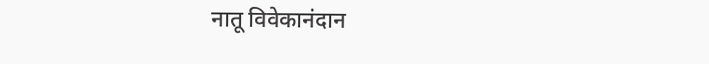नातू विवेकानंदान